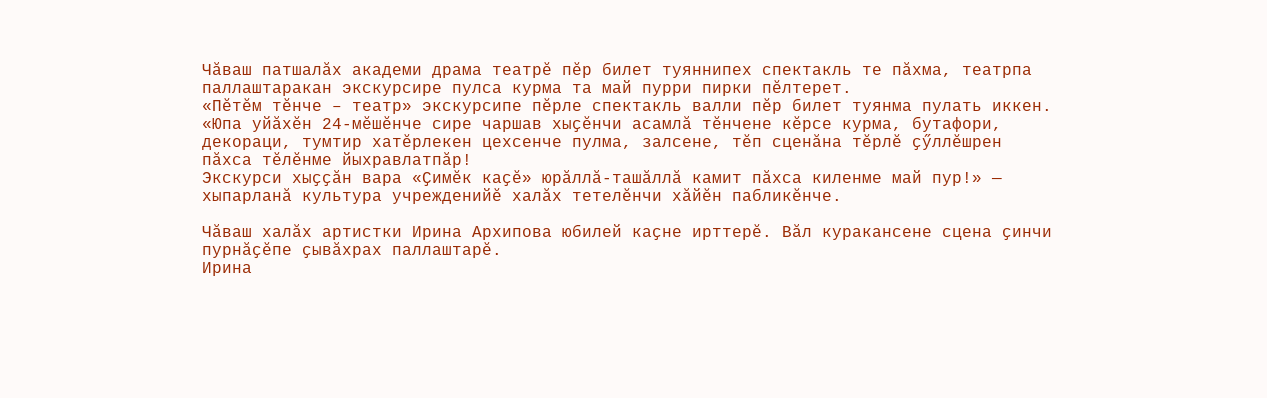Чӑваш патшалӑх академи драма театрӗ пӗр билет туяннипех спектакль те пӑхма, театрпа паллаштаракан экскурсире пулса курма та май пурри пирки пӗлтерет.
«Пӗтӗм тӗнче – театр» экскурсипе пӗрле спектакль валли пӗр билет туянма пулать иккен.
«Юпа уйӑхӗн 24-мӗшӗнче сире чаршав хыҫӗнчи асамлӑ тӗнчене кӗрсе курма, бутафори, декораци, тумтир хатӗрлекен цехсенче пулма, залсене, тӗп сценӑна тӗрлӗ ҫӳллӗшрен пӑхса тӗлӗнме йыхравлатпӑр!
Экскурси хыҫҫӑн вара «Ҫимӗк каҫӗ» юрӑллӑ-ташӑллӑ камит пӑхса киленме май пур!» — хыпарланӑ культура учрежденийӗ халӑх тетелӗнчи хӑйӗн пабликӗнче.

Чӑваш халӑх артистки Ирина Архипова юбилей каҫне ирттерӗ. Вӑл куракансене сцена ҫинчи пурнӑҫӗпе ҫывӑхрах паллаштарӗ.
Ирина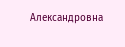Александровна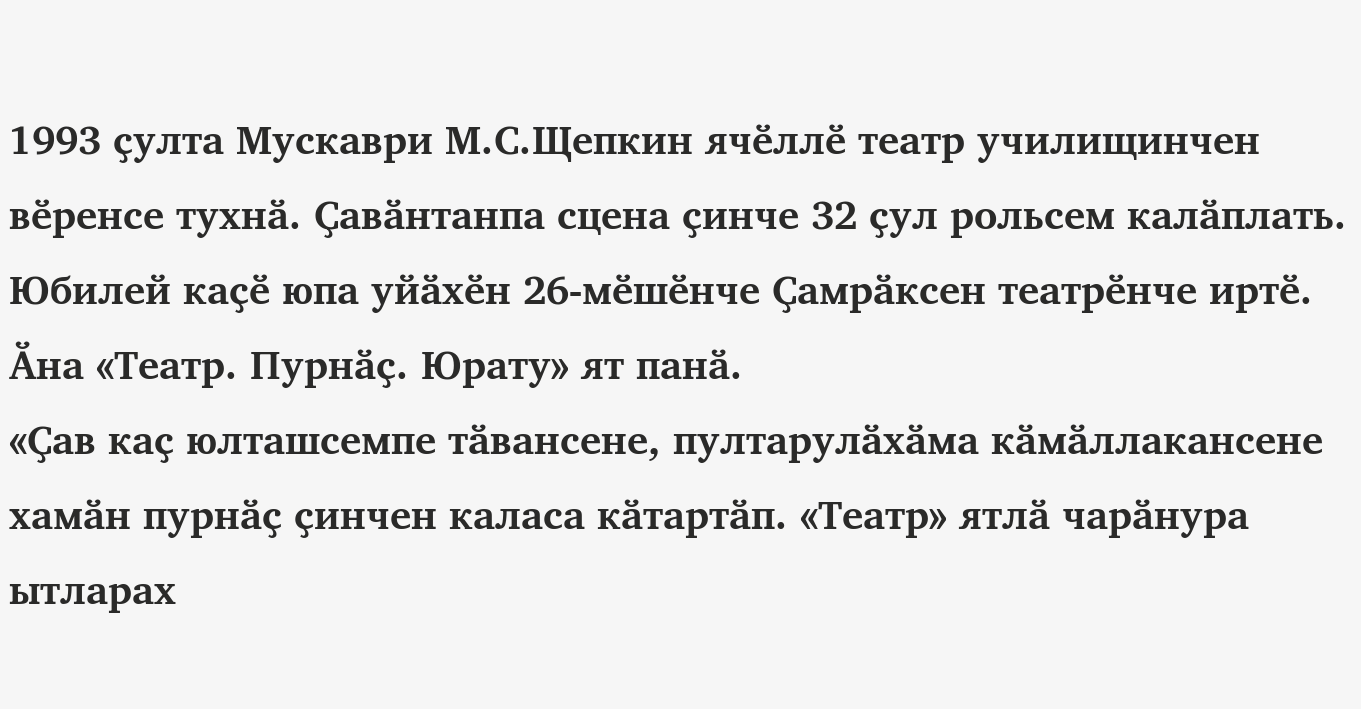1993 ҫулта Мускаври М.С.Щепкин ячӗллӗ театр училищинчен вӗренсе тухнӑ. Ҫавӑнтанпа сцена ҫинче 32 ҫул рольсем калӑплать.
Юбилей каҫӗ юпа уйӑхӗн 26-мӗшӗнче Ҫамрӑксен театрӗнче иртӗ. Ӑна «Театр. Пурнӑҫ. Юрату» ят панӑ.
«Ҫав каҫ юлташсемпе тӑвансене, пултарулӑхӑма кӑмӑллакансене хамӑн пурнӑҫ ҫинчен каласа кӑтартӑп. «Театр» ятлӑ чарӑнура ытларах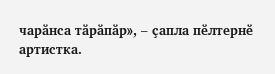чарӑнса тӑрӑпӑр», – ҫапла пӗлтернӗ артистка.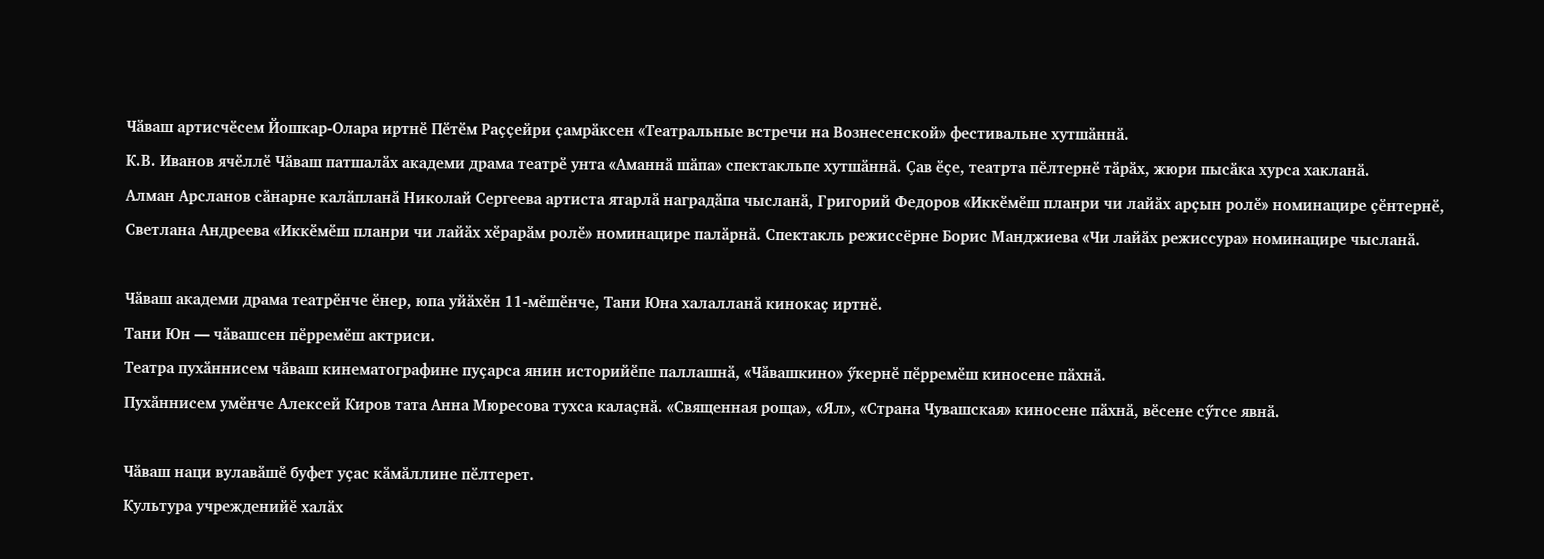Чӑваш артисчӗсем Йошкар-Олара иртнӗ Пӗтӗм Раҫҫейри ҫамрӑксен «Театральные встречи на Вознесенской» фестивальне хутшӑннӑ.
К.В. Иванов ячӗллӗ Чӑваш патшалӑх академи драма театрӗ унта «Аманнӑ шӑпа» спектакльпе хутшӑннӑ. Ҫав ӗҫе, театрта пӗлтернӗ тӑрӑх, жюри пысӑка хурса хакланӑ.
Алман Арсланов сӑнарне калӑпланӑ Николай Сергеева артиста ятарлӑ наградӑпа чысланӑ, Григорий Федоров «Иккӗмӗш планри чи лайӑх арҫын ролӗ» номинацире ҫӗнтернӗ, Светлана Андреева «Иккӗмӗш планри чи лайӑх хӗрарӑм ролӗ» номинацире палӑрнӑ. Спектакль режиссёрне Борис Манджиева «Чи лайӑх режиссура» номинацире чысланӑ.

Чӑваш академи драма театрӗнче ӗнер, юпа уйӑхӗн 11-мӗшӗнче, Тани Юна халалланӑ кинокаҫ иртнӗ.
Тани Юн — чӑвашсен пӗрремӗш актриси.
Театра пухӑннисем чӑваш кинематографине пуҫарса янин историйӗпе паллашнӑ, «Чӑвашкино» ӳкернӗ пӗрремӗш киносене пӑхнӑ.
Пухӑннисем умӗнче Алексей Киров тата Анна Мюресова тухса калаҫнӑ. «Священная роща», «Ял», «Страна Чувашская» киносене пӑхнӑ, вӗсене сӳтсе явнӑ.

Чӑваш наци вулавӑшӗ буфет уҫас кӑмӑллине пӗлтерет.
Культура учрежденийӗ халӑх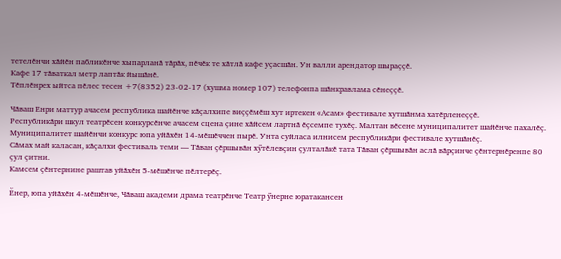тетелӗнчи хӑйӗн пабликӗнче хыпарланӑ тӑрӑх, пӗчӗк те хӑтлӑ кафе уҫасшӑн. Ун валли арендатор шыраҫҫӗ.
Кафе 17 тӑваткал метр лаптӑк йышӑнӗ.
Тӗплӗнрех ыйтса пӗлес тесен +7(8352) 23-02-17 (хушма номер 107) телефонпа шӑнкравлама сӗнеҫҫӗ.

Чӑваш Енри маттур ачасем республика шайӗнче кӑҫалхипе виҫҫӗмӗш хут иртекен «Асам» фестивале хутшӑнма хатӗрленеҫҫӗ.
Республикӑри шкул театрӗсен конкурсӗнче ачасем сцена ҫине хӑйсем лартнӑ ӗҫсемпе тухӗҫ. Малтан вӗсене муниципалитет шайӗнче пахалӗҫ. Муниципалитет шайӗнчи конкурс юпа уйӑхӗн 14-мӗшӗччен пырӗ. Унта суйласа илнисем республикӑри фестивале хутшӑнӗҫ.
Сӑмах май каласан, кӑҫалхи фестиваль теми — Тӑван ҫӗршывӑн хӳтӗлевҫин ҫулталӑкӗ тата Тӑван ҫӗршывӑн аслӑ вӑрҫинче ҫӗнтернӗренпе 80 ҫул ҫитни.
Камсем ҫӗнтернине раштав уйӑхӗн 5-мӗшӗнче пӗлтерӗҫ.

Ӗнер, юпа уйӑхӗн 4-мӗшӗнче, Чӑваш академи драма театрӗнче Театр ӳнерне юратакансен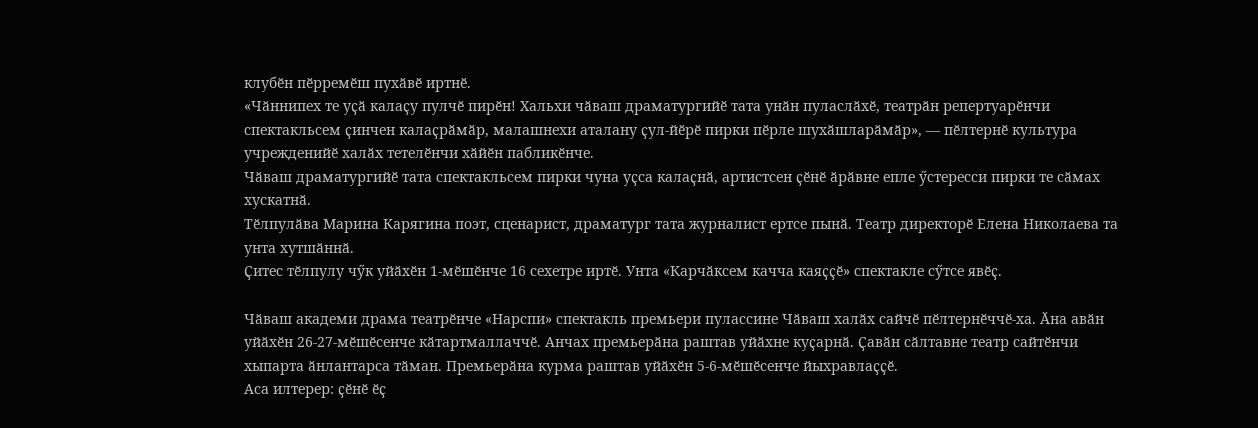клубӗн пӗрремӗш пухӑвӗ иртнӗ.
«Чӑннипех те уҫӑ калаҫу пулчӗ пирӗн! Хальхи чӑваш драматургийӗ тата унӑн пуласлӑхӗ, театрӑн репертуарӗнчи спектакльсем ҫинчен калаҫрӑмӑр, малашнехи аталану ҫул-йӗрӗ пирки пӗрле шухӑшларӑмӑр», — пӗлтернӗ культура учрежденийӗ халӑх тетелӗнчи хӑйӗн пабликӗнче.
Чӑваш драматургийӗ тата спектакльсем пирки чуна уҫса калаҫнӑ, артистсен ҫӗнӗ ӑрӑвне епле ӳстересси пирки те сӑмах хускатнӑ.
Тӗлпулӑва Марина Карягина поэт, сценарист, драматург тата журналист ертсе пынӑ. Театр директорӗ Елена Николаева та унта хутшӑннӑ.
Ҫитес тӗлпулу чӳк уйӑхӗн 1-мӗшӗнче 16 сехетре иртӗ. Унта «Карчӑксем качча каяҫҫӗ» спектакле сӳтсе явӗҫ.

Чӑваш академи драма театрӗнче «Нарспи» спектакль премьери пулассине Чӑваш халӑх сайчӗ пӗлтернӗччӗ-ха. Ӑна авӑн уйӑхӗн 26-27-мӗшӗсенче кӑтартмаллаччӗ. Анчах премьерӑна раштав уйӑхне куҫарнӑ. Ҫавӑн сӑлтавне театр сайтӗнчи хыпарта ӑнлантарса тӑман. Премьерӑна курма раштав уйӑхӗн 5-6-мӗшӗсенче йыхравлаҫҫӗ.
Аса илтерер: ҫӗнӗ ӗҫ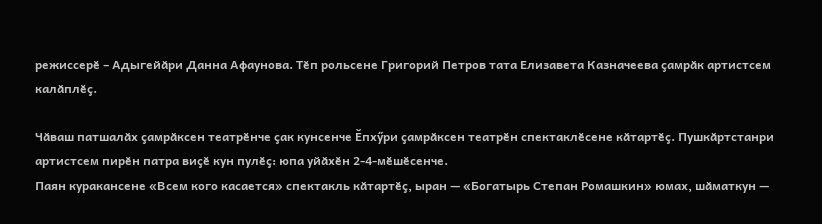режиссерӗ – Адыгейӑри Данна Афаунова. Тӗп рольсене Григорий Петров тата Елизавета Казначеева ҫамрӑк артистсем калӑплӗҫ.

Чӑваш патшалӑх ҫамрӑксен театрӗнче ҫак кунсенче Ӗпхӳри ҫамрӑксен театрӗн спектаклӗсене кӑтартӗҫ. Пушкӑртстанри артистсем пирӗн патра виҫӗ кун пулӗҫ: юпа уйӑхӗн 2-4-мӗшӗсенче.
Паян куракансене «Всем кого касается» спектакль кӑтартӗҫ, ыран — «Богатырь Степан Ромашкин» юмах, шӑматкун —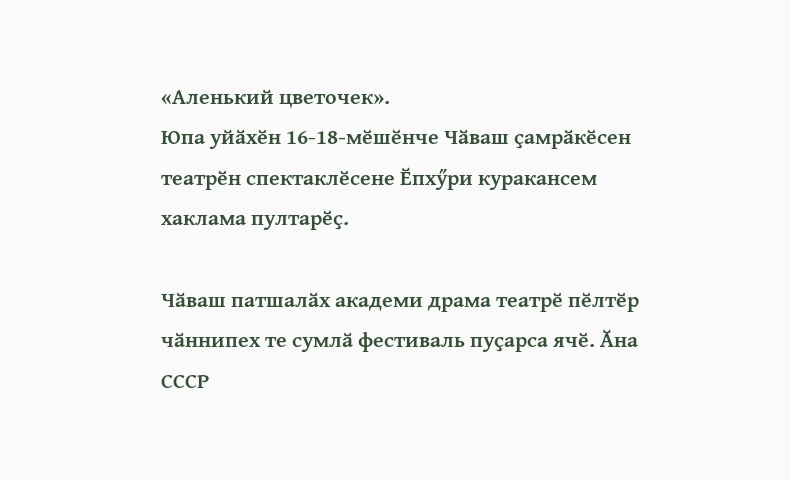«Аленький цветочек».
Юпа уйӑхӗн 16-18-мӗшӗнче Чӑваш ҫамрӑкӗсен театрӗн спектаклӗсене Ӗпхӳри куракансем хаклама пултарӗҫ.

Чӑваш патшалӑх академи драма театрӗ пӗлтӗр чӑннипех те сумлӑ фестиваль пуҫарса ячӗ. Ӑна СССР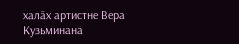халӑх артистне Вера Кузьминана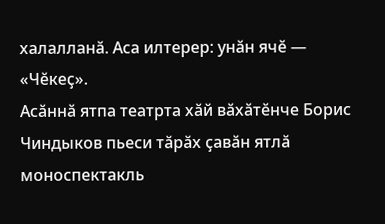халалланӑ. Аса илтерер: унӑн ячӗ — «Чӗкеҫ».
Асӑннӑ ятпа театрта хӑй вӑхӑтӗнче Борис Чиндыков пьеси тӑрӑх ҫавӑн ятлӑ моноспектакль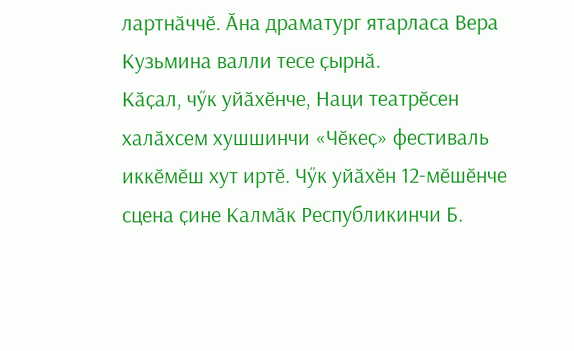лартнӑччӗ. Ӑна драматург ятарласа Вера Кузьмина валли тесе ҫырнӑ.
Кӑҫал, чӳк уйӑхӗнче, Наци театрӗсен халӑхсем хушшинчи «Чӗкеҫ» фестиваль иккӗмӗш хут иртӗ. Чӳк уйӑхӗн 12-мӗшӗнче сцена ҫине Калмӑк Республикинчи Б.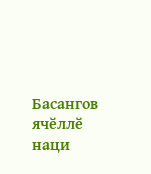Басангов ячӗллӗ наци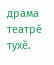драма театрӗ тухӗ.